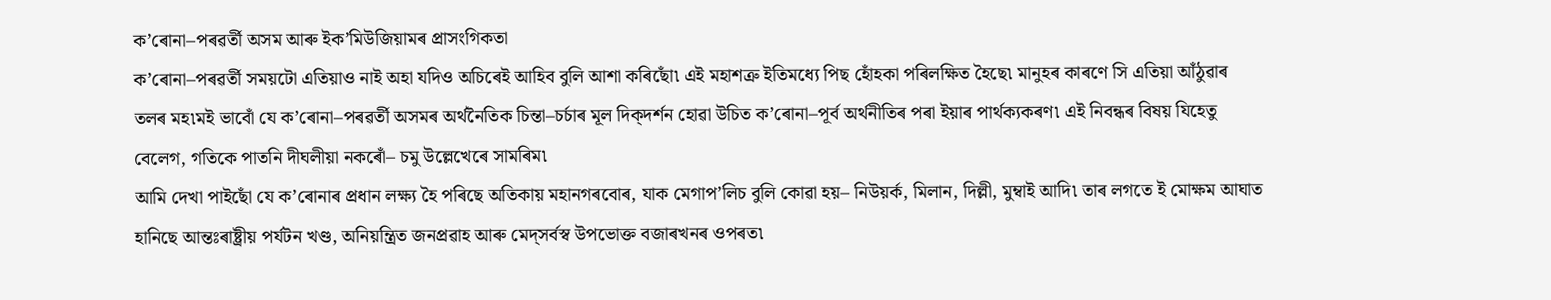ক’ৰোনা–পৰৱর্তী অসম আৰু ইক’মিউজিয়ামৰ প্রাসংগিকতা
ক’ৰোনা–পৰৱর্তী সময়টো এতিয়াও নাই অহা যদিও অচিৰেই আহিব বুলি আশা কৰিছোঁ৷ এই মহাশত্রু ইতিমধ্যে পিছ হোঁহকা পৰিলক্ষিত হৈছে৷ মানুহৰ কাৰণে সি এতিয়া আঁঠুৱাৰ তলৰ মহ৷মই ভাবোঁ যে ক’ৰোনা–পৰৱর্তী অসমৰ অর্থনৈতিক চিন্তা–চর্চাৰ মূল দিক্দর্শন হোৱা উচিত ক’ৰোনা–পূর্ব অর্থনীতিৰ পৰা ইয়াৰ পার্থক্যকৰণ৷ এই নিবন্ধৰ বিষয় যিহেতু বেলেগ, গতিকে পাতনি দীঘলীয়া নকৰোঁ– চমু উল্লেখেৰে সামৰিম৷
আমি দেখা পাইছোঁ যে ক’ৰোনাৰ প্রধান লক্ষ্য হৈ পৰিছে অতিকায় মহানগৰবোৰ, যাক মেগাপ’লিচ বুলি কোৱা হয়– নিউয়র্ক, মিলান, দিল্লী, মুম্বাই আদি৷ তাৰ লগতে ই মোক্ষম আঘাত হানিছে আন্তঃৰাষ্ট্রীয় পর্যটন খণ্ড, অনিয়ন্ত্রিত জনপ্রৱাহ আৰু মেদ্সর্বস্ব উপভোক্ত বজাৰখনৰ ওপৰত৷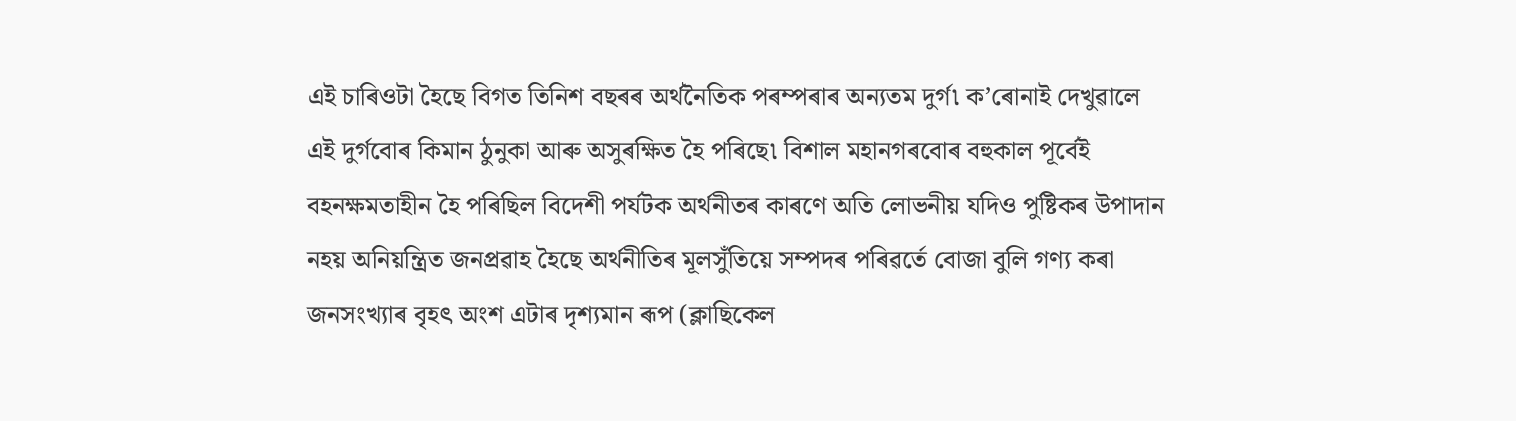এই চাৰিওটা হৈছে বিগত তিনিশ বছৰৰ অর্থনৈতিক পৰম্পৰাৰ অন্যতম দুর্গ৷ ক’ৰোনাই দেখুৱালে এই দুর্গবোৰ কিমান ঠুনুকা আৰু অসুৰক্ষিত হৈ পৰিছে৷ বিশাল মহানগৰবোৰ বহুকাল পূর্বেই বহনক্ষমতাহীন হৈ পৰিছিল বিদেশী পর্যটক অর্থনীতৰ কাৰণে অতি লোভনীয় যদিও পুষ্টিকৰ উপাদান নহয় অনিয়ন্ত্রিত জনপ্রৱাহ হৈছে অর্থনীতিৰ মূলসুঁতিয়ে সম্পদৰ পৰিৱর্তে বোজা বুলি গণ্য কৰা জনসংখ্যাৰ বৃহৎ অংশ এটাৰ দৃশ্যমান ৰূপ (ক্লাছিকেল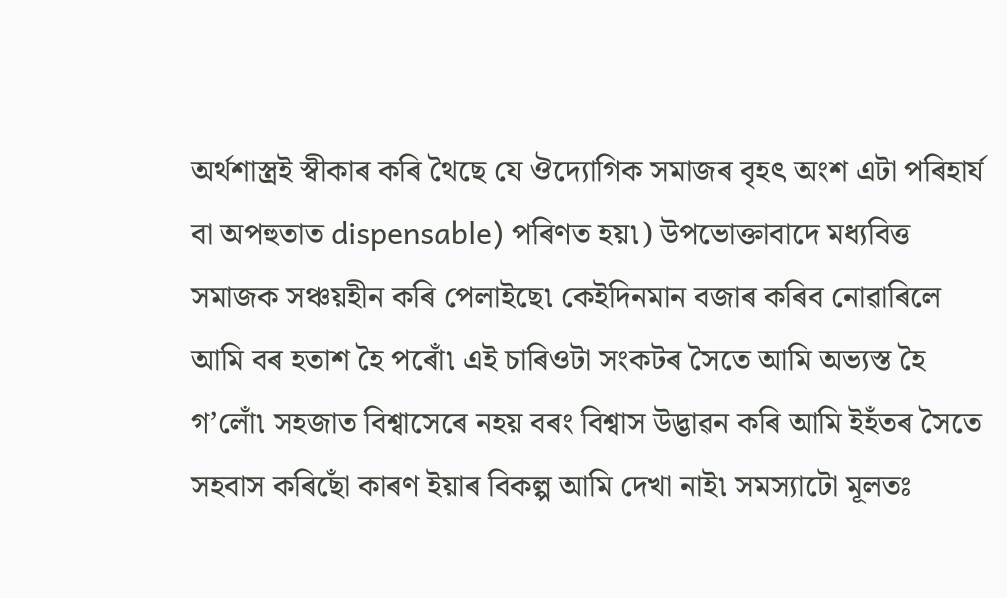অর্থশাস্ত্রই স্বীকাৰ কৰি থৈছে যে ঔদ্যোগিক সমাজৰ বৃহৎ অংশ এটা পৰিহার্য বা অপহুতাত dispensable) পৰিণত হয়৷) উপভোক্তাবাদে মধ্যবিত্ত সমাজক সঞ্চয়হীন কৰি পেলাইছে৷ কেইদিনমান বজাৰ কৰিব নোৱাৰিলে আমি বৰ হতাশ হৈ পৰোঁ৷ এই চাৰিওটা সংকটৰ সৈতে আমি অভ্যস্ত হৈ গ’লোঁ৷ সহজাত বিশ্বাসেৰে নহয় বৰং বিশ্বাস উদ্ভাৱন কৰি আমি ইহঁতৰ সৈতে সহবাস কৰিছোঁ কাৰণ ইয়াৰ বিকল্প আমি দেখা নাই৷ সমস্যাটো মূলতঃ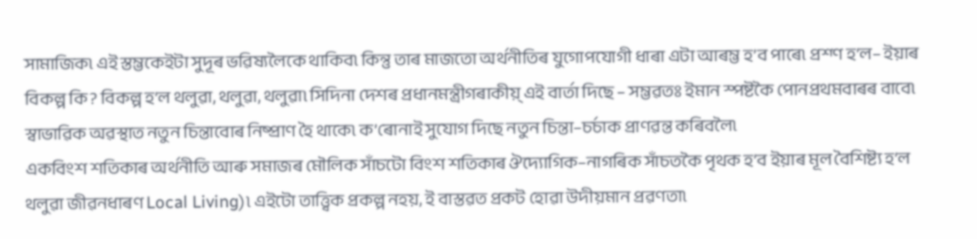সামাজিক৷ এই স্তম্ভকেইটা সুদূৰ ভৱিষ্যলৈকে থাকিব৷ কিন্তু তাৰ মাজতো অর্থনীতিৰ যুগোপযোগী ধাৰা এটা আৰম্ভ হ’ব পাৰে৷ প্রশ্ণ হ’ল– ইয়াৰ বিকল্প কি? বিকল্প হ’ল থলুৱা, থলুৱা, থলুৱা৷ সিদিনা দেশৰ প্রধানমন্ত্রীগৰাকীয়্ এই বার্তা দিছে – সম্ভৱতঃ ইমান স্পষ্টকৈ পোনপ্রথমবাৰৰ বাবে৷ স্বাভাৱিক অৱস্থাত নতুন চিন্তাবোৰ নিষ্প্রাণ হৈ থাকে৷ ক’ৰোনাই সুযোগ দিছে নতুন চিন্তা–চর্চাক প্রাণৱন্ত কৰিবলৈ৷
একবিংশ শতিকাৰ অর্থনীতি আৰু সমাজৰ মৌলিক সাঁচটো বিংশ শতিকাৰ ঔদ্যোগিক–নাগৰিক সাঁচতকৈ পৃথক হ’ব ইয়াৰ মূল বৈশিষ্ট্য হ’ল থলুৱা জীৱনধাৰণ Local Living)৷ এইটো তাত্ত্বিক প্রকল্প নহয়, ই বাস্তৱত প্রকট হোৱা উদীয়মান প্রৱণতা৷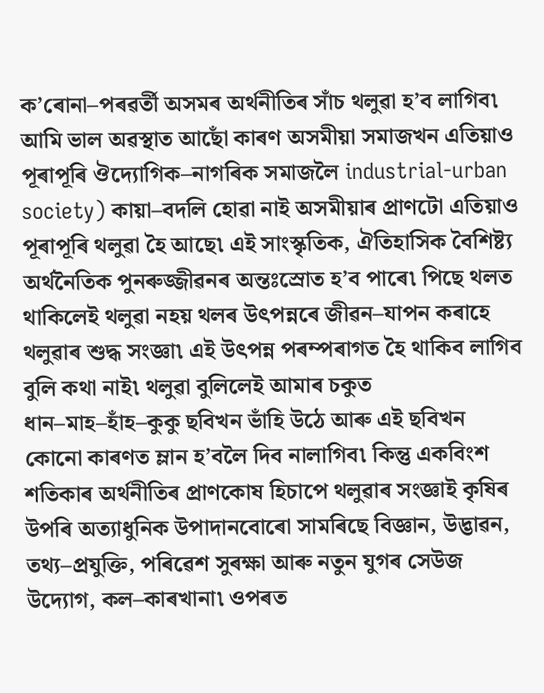ক’ৰোনা–পৰৱর্তী অসমৰ অর্থনীতিৰ সাঁচ থলুৱা হ’ব লাগিব৷ আমি ভাল অৱস্থাত আছোঁ কাৰণ অসমীয়া সমাজখন এতিয়াও পূৰাপূৰি ঔদ্যোগিক–নাগৰিক সমাজলৈ industrial-urban society) কায়া–বদলি হোৱা নাই অসমীয়াৰ প্রাণটো এতিয়াও পূৰাপূৰি থলুৱা হৈ আছে৷ এই সাংস্কৃতিক, ঐতিহাসিক বৈশিষ্ট্য অর্থনৈতিক পুনৰুজ্জীৱনৰ অন্তঃস্রোত হ’ব পাৰে৷ পিছে থলত থাকিলেই থলুৱা নহয় থলৰ উৎপন্নৰে জীৱন–যাপন কৰাহে থলুৱাৰ শুদ্ধ সংজ্ঞা৷ এই উৎপন্ন পৰম্পৰাগত হৈ থাকিব লাগিব বুলি কথা নাই৷ থলুৱা বুলিলেই আমাৰ চকুত ধান–মাহ–হাঁহ–কুকু ছবিখন ভাঁহি উঠে আৰু এই ছবিখন কোনো কাৰণত ম্লান হ’বলৈ দিব নালাগিব৷ কিন্তু একবিংশ শতিকাৰ অর্থনীতিৰ প্রাণকোষ হিচাপে থলুৱাৰ সংজ্ঞাই কৃষিৰ উপৰি অত্যাধুনিক উপাদানবোৰো সামৰিছে বিজ্ঞান, উদ্ভাৱন, তথ্য–প্রযুক্তি, পৰিৱেশ সুৰক্ষা আৰু নতুন যুগৰ সেউজ উদ্যোগ, কল–কাৰখানা৷ ওপৰত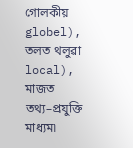গোলকীয় globel), তলত থলুৱা local), মাজত তথ্য–প্রযুক্তি মাধ্যম৷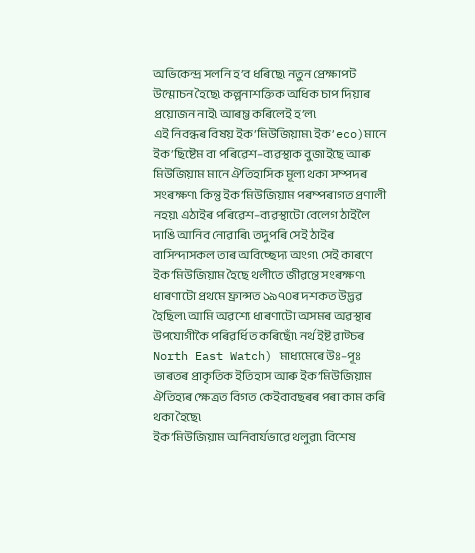অভিকেন্দ্র সলনি হ’ব ধৰিছে৷ নতুন প্রেক্ষাপট উন্মোচন হৈছে৷ কল্পনাশক্তিক অধিক চাপ দিয়াৰ প্রয়োজন নাই৷ আৰম্ভ কৰিলেই হ’ল৷
এই নিবন্ধৰ বিষয় ইক’মিউজিয়াম৷ ইক’ eco)মানে ইক’ছিষ্টেম বা পৰিৱেশ–ব্যৱস্থাক বুজাইছে আৰু মিউজিয়াম মানে ঐতিহাসিক মূল্য থকা সম্পদৰ সংৰক্ষণ৷ কিন্তু ইক’মিউজিয়াম পৰম্পৰাগত প্রণালী নহয়৷ এঠাইৰ পৰিৱেশ–ব্যৱস্থাটো বেলেগ ঠাইলৈ দাঙি আনিব নোৱাৰি৷ তদুপৰি সেই ঠাইৰ বাসিন্দাসকল তাৰ অবিচ্ছেদ্য অংগ৷ সেই কাৰণে ইক’মিউজিয়াম হৈছে থলীতে জীৱন্তে সংৰক্ষণ৷ ধাৰণাটো প্রথমে ফ্রান্সত ১৯৭০ৰ দশকত উদ্ভৱ হৈছিল৷ আমি অৱশ্যে ধাৰণাটো অসমৰ অৱস্থাৰ উপযোগীকৈ পৰিৱর্ধিত কৰিছোঁ৷ নর্থ ইষ্ট ৱাট্চৰ North East Watch) মাধ্যমেৰে উঃ–পূঃ ভাৰতৰ প্রাকৃতিক ইতিহাস আৰু ইক’মিউজিয়াম ঐতিহ্যৰ ক্ষেত্রত বিগত কেইবাবছৰৰ পৰা কাম কৰি থকা হৈছে৷
ইক’মিউজিয়াম অনিবার্যভাৱে থলুৱা৷ বিশেষ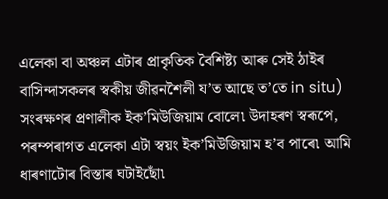এলেকা বা অঞ্চল এটাৰ প্রাকৃতিক বৈশিষ্ট্য আৰু সেই ঠাইৰ বাসিন্দাসকলৰ স্বকীয় জীৱনশৈলী য’ত আছে ত’তে in situ) সংৰক্ষণৰ প্রণালীক ইক’মিউজিয়াম বোলে৷ উদাহৰণ স্বৰূপে, পৰম্পৰাগত এলেকা এটা স্বয়ং ইক’মিউজিয়াম হ’ব পাৰে৷ আমি ধাৰণাটোৰ বিস্তাৰ ঘটাইছোঁ৷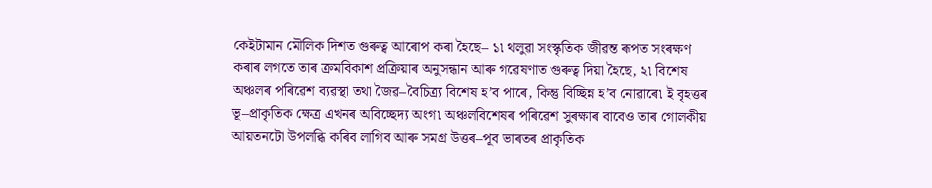কেইটামান মৌলিক দিশত গুৰুত্ব আৰোপ কৰা হৈছে– ১৷ থলুৱা সংস্কৃতিক জীৱন্ত ৰূপত সংৰক্ষণ কৰাৰ লগতে তাৰ ক্রমবিকাশ প্রক্রিয়াৰ অনুসন্ধান আৰু গৱেষণাত গুৰুত্ব দিয়া হৈছে, ২৷ বিশেষ অঞ্চলৰ পৰিৱেশ ব্যৱস্থা তথা জৈৱ–বৈচিত্র্য বিশেষ হ’ব পাৰে, কিন্তু বিচ্ছিন্ন হ’ব নোৱাৰে৷ ই বৃহত্তৰ ভূ–প্রাকৃতিক ক্ষেত্র এখনৰ অবিচ্ছেদ্য অংগ৷ অঞ্চলবিশেষৰ পৰিৱেশ সুৰক্ষাৰ বাবেও তাৰ গোলকীয় আয়তনটো উপলব্ধি কৰিব লাগিব আৰু সমগ্র উত্তৰ–পূব ভাৰতৰ প্রাকৃতিক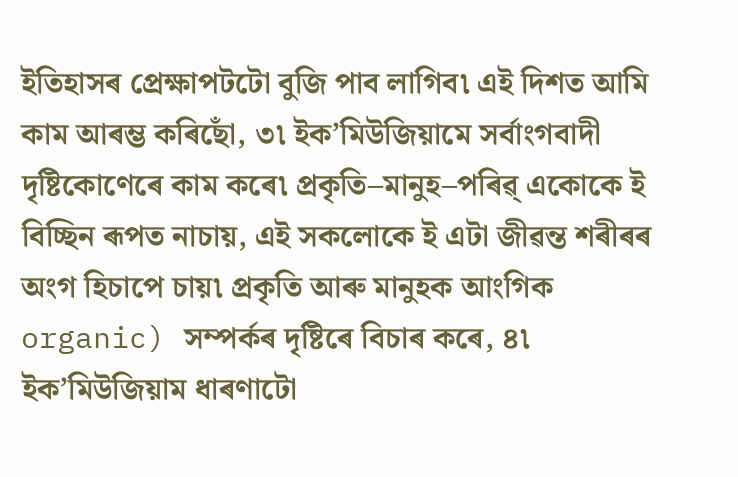ইতিহাসৰ প্রেক্ষাপটটো বুজি পাব লাগিব৷ এই দিশত আমি কাম আৰম্ভ কৰিছোঁ, ৩৷ ইক’মিউজিয়ামে সর্বাংগবাদী দৃষ্টিকোণেৰে কাম কৰে৷ প্রকৃতি–মানুহ–পৰিৱ্ একোকে ই বিচ্ছিন ৰূপত নাচায়, এই সকলোকে ই এটা জীৱন্ত শৰীৰৰ অংগ হিচাপে চায়৷ প্রকৃতি আৰু মানুহক আংগিক organic) সম্পর্কৰ দৃষ্টিৰে বিচাৰ কৰে, ৪৷ ইক’মিউজিয়াম ধাৰণাটো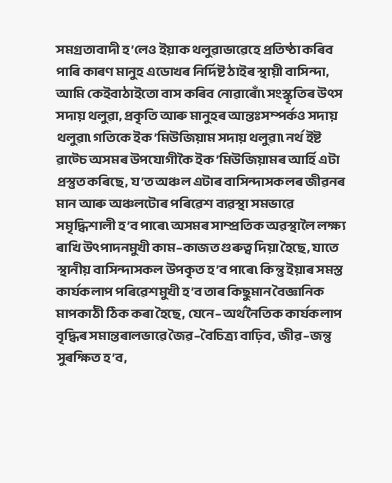সমগ্রতাবাদী হ’লেও ইয়াক থলুৱাভাৱেহে প্রতিষ্ঠা কৰিব পাৰি কাৰণ মানুহ এডোখৰ নির্দিষ্ট ঠাইৰ স্থায়ী বাসিন্দা, আমি কেইবাঠাইতো বাস কৰিব নোৱাৰোঁ৷ সংস্কৃতিৰ উৎস সদায় থলুৱা, প্রকৃতি আৰু মানুহৰ আন্তঃসম্পর্কও সদায় থলুৱা৷ গতিকে ইক’মিউজিয়াম সদায় থলুৱা৷ নর্থ ইষ্ট ৱাট্চে অসমৰ উপযোগীকৈ ইক’মিউজিয়ামৰ আর্হি এটা প্রস্তুত কৰিছে, য’ত অঞ্চল এটাৰ বাসিন্দাসকলৰ জীৱনৰ মান আৰু অঞ্চলটোৰ পৰিৱেশ ব্যৱস্থা সমভাৱে সমৃদ্ধিশালী হ’ব পাৰে৷ অসমৰ সাম্প্রতিক অৱস্থালৈ লক্ষ্য ৰাখি উৎপাদনমুখী কাম–কাজত গুৰুত্ব দিয়া হৈছে, যাতে স্থানীয় বাসিন্দাসকল উপকৃত হ’ব পাৰে৷ কিন্তু ইয়াৰ সমস্ত কার্যকলাপ পৰিৱেশমুখী হ’ব তাৰ কিছুমান বৈজ্ঞানিক মাপকাঠী ঠিক কৰা হৈছে, যেনে– অর্থনৈতিক কার্যকলাপ বৃদ্ধিৰ সমান্তৰালভাৱে জৈৱ–বৈচিত্র্য বাঢ়িব, জীৱ–জন্তু সুৰক্ষিত হ’ব,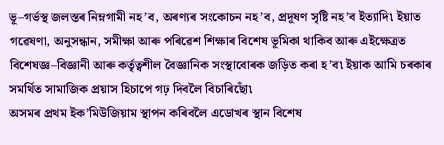ভূ–গর্ভস্থ জলস্তৰ নিম্নগামী নহ’ব, অৰণ্যৰ সংকোচন নহ’ব, প্রদূষণ সৃষ্টি নহ’ব ইত্যাদি৷ ইয়াত গৱেষণা, অনুসন্ধান, সমীক্ষা আৰু পৰিৱেশ শিক্ষাৰ বিশেষ ভূমিকা থাকিব আৰু এইক্ষেত্রত বিশেষজ্ঞ–বিজ্ঞানী আৰু কর্তৃত্বশীল বৈজ্ঞানিক সংস্থাবোৰক জড়িত কৰা হ’ব৷ ইয়াক আমি চৰকাৰ সমর্থিত সামাজিক প্রয়াস হিচাপে গঢ় দিবলৈ বিচাৰিছোঁ৷
অসমৰ প্রথম ইক’মিউজিয়াম স্থাপন কৰিবলৈ এডোখৰ স্থান বিশেষ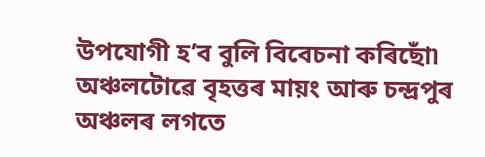উপযোগী হ’ব বুলি বিবেচনা কৰিছোঁ৷ অঞ্চলটোৱে বৃহত্তৰ মায়ং আৰু চন্দ্রপুৰ অঞ্চলৰ লগতে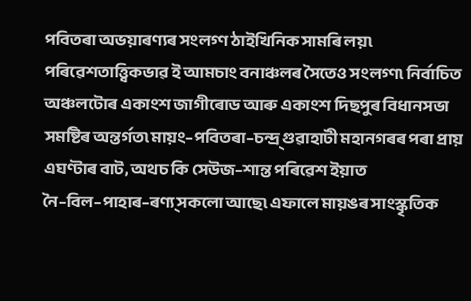পবিতৰা অভয়াৰণ্যৰ সংলগ্ণ ঠাইখিনিক সামৰি লয়৷ পৰিৱেশতাত্ত্বিকভাৱ ই আমচাং বনাঞ্চলৰ সৈতেও সংলগ্ণ৷ নির্বাচিত অঞ্চলটোৰ একাংশ জাগীৰোড আৰু একাংশ দিছপুৰ বিধানসভা সমষ্টিৰ অন্তর্গত৷ মায়ং–পবিতৰা–চন্দ্র্ গুৱাহাটী মহানগৰৰ পৰা প্রায় এঘণ্টাৰ বাট, অথচ কি সেউজ–শান্ত পৰিৱেশ ইয়াত নৈ–বিল–পাহাৰ–ৰণ্য্ সকলো আছে৷ এফালে মায়ঙৰ সাংস্কৃতিক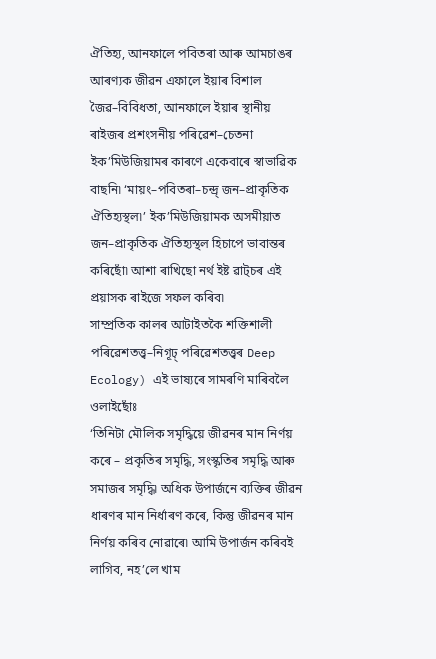ঐতিহ্য, আনফালে পবিতৰা আৰু আমচাঙৰ আৰণ্যক জীৱন এফালে ইয়াৰ বিশাল জৈৱ–বিবিধতা, আনফালে ইয়াৰ স্থানীয় ৰাইজৰ প্রশংসনীয় পৰিৱেশ–চেতনা ইক’মিউজিয়ামৰ কাৰণে একেবাৰে স্বাভাৱিক বাছনি৷ ‘মায়ং–পবিতৰা–চন্দ্র্ জন–প্রাকৃতিক ঐতিহ্যস্থল৷’ ইক’মিউজিয়ামক অসমীয়াত জন–প্রাকৃতিক ঐতিহ্যস্থল হিচাপে ভাবান্তৰ কৰিছোঁ৷ আশা ৰাখিছো নর্থ ইষ্ট ৱাট্চৰ এই প্রয়াসক ৰাইজে সফল কৰিব৷
সাম্প্রতিক কালৰ আটাইতকৈ শক্তিশালী পৰিৱেশতত্ত্ব–নিগূঢ়্ পৰিৱেশতত্ত্বৰ Deep Ecology) এই ভাষ্যৰে সামৰণি মাৰিবলৈ ওলাইছোঁঃ
‘তিনিটা মৌলিক সমৃদ্ধিয়ে জীৱনৰ মান নির্ণয় কৰে – প্রকৃতিৰ সমৃদ্ধি, সংস্কৃতিৰ সমৃদ্ধি আৰু সমাজৰ সমৃদ্ধি৷ অধিক উপার্জনে ব্যক্তিৰ জীৱন ধাৰণৰ মান নির্ধাৰণ কৰে, কিন্তু জীৱনৰ মান নির্ণয় কৰিব নোৱাৰে৷ আমি উপার্জন কৰিবই লাগিব, নহ’লে খাম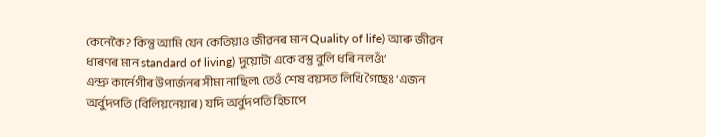কেনেকৈ? কিন্তু আমি যেন কেতিয়াও জীৱনৰ মান Quality of life) আৰু জীৱন ধাৰণৰ মান standard of living) দুয়োটা একে বস্তু বুলি ধৰি নলওঁ৷’
এন্দ্রু কার্নেগীৰ উপার্জনৰ সীমা নাছিল৷ তেওঁ শেষ বয়সত লিখি গৈছেঃ ‘এজন অর্বুদপতি (বিলিয়নেয়াৰ) যদি অর্বুদপতি হিচাপে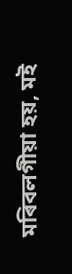মৰিবলগীয়া হয়, মই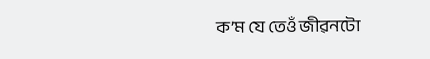ক’ম যে তেওঁ জীৱনটো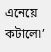এনেয়ে কটালে৷’